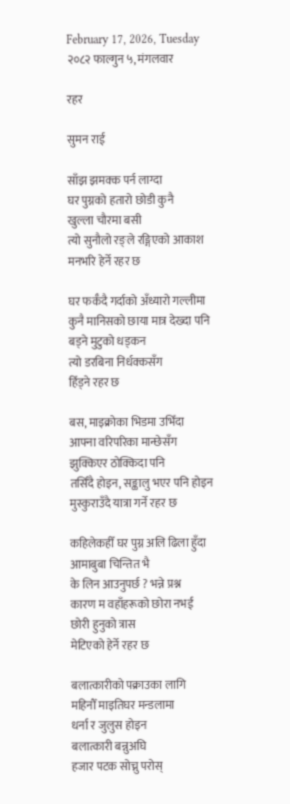February 17, 2026, Tuesday
२०८२ फाल्गुन ५, मंगलवार

रहर

सुमन राई

साँझ झमक्क पर्न लाग्दा
घर पुग्नको हतारो छोडी कुनै
खुल्ला चौरमा बसी
त्यो सुनौलो रङ्ले रङ्गिएको आकाश
मनभरि हेर्ने रहर छ

घर फर्कँदै गर्दाको अँध्यारो गल्लीमा
कुनै मानिसको छाया मात्र देख्दा पनि
बड्ने मुटुको धड्कन
त्यो डरबिना निर्धक्कसँग
हिँड्ने रहर छ

बस, माइक्रोका भिडमा उभिँदा
आफ्ना वरिपरिका मान्छेसँग
झुक्किएर ठोक्किदा पनि
तर्सिंदै होइन, सङ्कालु भएर पनि होइन
मुस्कुराउँदै यात्रा गर्ने रहर छ

कहिलेकहीँ घर पुग्न अलि ढिला हुँदा
आमाबुबा चिन्तित भै
के लिन आउनुपर्छ ? भन्ने प्रश्न
कारण म वहाँहरूको छोरा नभई
छोरी हुनुको त्रास
मेटिएको हेर्ने रहर छ

बलात्कारीको पक्राउका लागि
महिनौँ माइतिघर मन्डलामा
धर्ना र जुलुस होइन
बलात्कारी बन्नुअघि
हजार पटक सोच्नु परोस्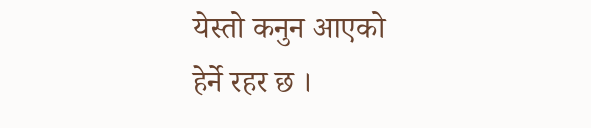येस्तो कनुन आएको
हेर्ने रहर छ ।